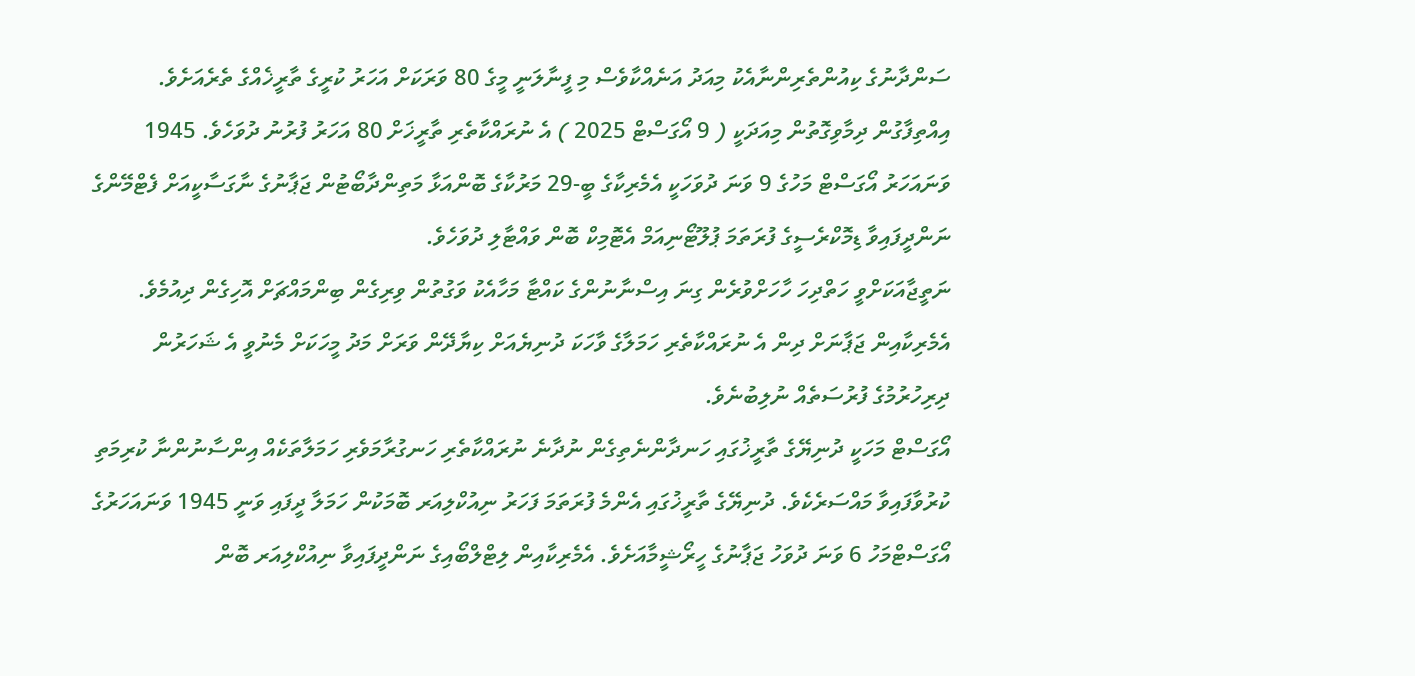ސަންދާނުގެ ކިއުންތެރިންނާއެކު މިއަދު އަނެއްކާވެސް މި ފީނާލަނީ މީގެ 80 ވަރަކަށް އަހަރު ކުރީގެ ތާރީޚެއްގެ ތެރެއަށެވެ.
އިއްތިފާގުން ދިމާވިގޮތުން މިއަދަކީ ( 9 އޯގަސްޓް 2025 ) އެ ނުރައްކާތެރި ތާރީޚަށް 80 އަހަރު ފުރުނު ދުވަހެވެ. 1945 ވަނައަހަރު އޯގަސްޓް މަހުގެ 9 ވަނަ ދުވަހަކީ އެމެރިކާގެ ބީ-29 މަރުކާގެ ބޮންއަޅާ މަތިންދާބޯޓުން ޖަޕާނުގެ ނާގަސާކީއަށް ފެޓްމޭންގެ ނަންދީފައިވާ ޑިމޮކްރެސީގެ ފުރަތަމަ ޕުލޫޓޯނިއަމް އެޓޮމިކް ބޮން ވައްޓާލި ދުވަހެވެ.
ނަތީޖާއަކަށްވީ ހަތްދިހަ ހާހަށްވުރެން ގިނަ އިސްނާނުންގެ ކައްޓާ މަހާއެކު ވަގުތުން ވިރިގެން ބިންމައްޗަށް އޮހިގެން ދިއުމެވެ. އެމެރިކާއިން ޖަޕާނަށް ދިން އެ ނުރައްކާތެރި ހަމަލާގެ ވާހަކަ ދުނިޔެއަށް ކިޔާދޭން ވަރަށް މަދު މީހަކަށް މެނުވީ އެ ޝަހަރުން ދިރިހުރުމުގެ ފުރުސަތެއް ނުލިބުނެވެ.
އޯގަސްޓް މަހަކީ ދުނިޔޭގެ ތާރީޚުގައި ހަނދާންނެތިގެން ނުދާނެ ނުރައްކާތެރި ހަނގުރާމަވެރި ހަމަލާތަކެއް އިންސާނުންނާ ކުރިމަތި ކުރުވާފައިވާ މައްސަރެކެވެ. ދުނިޔޭގެ ތާރީޚުގައި އެންމެ ފުރަތަމަ ފަހަރު ނިއުކްލިއަރ ބޮމަކުން ހަމަލާ ދީފައި ވަނީ 1945 ވަނައަހަރުގެ އޯގަސްޓްމަހު 6 ވަނަ ދުވަހު ޖަޕާނުގެ ހީރޯޝީމާއަށެވެ. އެމެރިކާއިން ލިޓްލްބޯއިގެ ނަންދީފައިވާ ނިއުކްލިއަރ ބޮން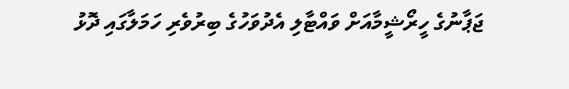ޖަޕާނުގެ ހީރޯޝީމާއަށް ވައްޓާލި އެދުވަހުގެ ބިރުވެރި ހަމަލާގައި ދޮޅު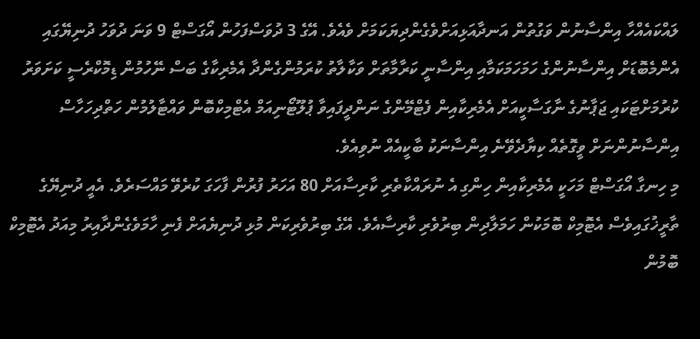ލައްކައެއްހާ އިންސާނުން ވަގުތުން އަނދާއަޅިއަށްވެގެންދިޔަކަމަށް ވެއެވެ. އޭގެ 3 ދުވަސްފަހުން އޯގަސްޓް 9 ވަނަ ދުވަހު ދުނިޔޭގައި އެންމެބޮޑަށް އިންސާނުންގެ ހަމަހަމަކަމާއި އިންސާނީ ކަރާމާތަށް ވަކާލާތު ކުރަމުންގެންދާ އެމެރިކާގެ ބަސް ނޭހުމުން ޑިމޮކްރެސީ ކަށަވަރު ކުރުމަށްޓަކައި ޖަޕާނުގެ ނާގަސާކީއަށް އެމެރިކާއިން ފެޓްމޭންގެ ނަންދީފައިވާ ޕުލޫޓޯނިއަމް އެޓްމިކްބޮން ވައްޓާލުމުން ހަތްދިހަހާސް އިންސާނުންނަށް ވީގޮތެއް ކިޔާދެވޭނެ އިންސާނަކު ބާކީއެއް ނުވިއެވެ.
މި ހިނގާ އޯގަސްޓް މަހަކީ އެމެރިކާއިން ހިންގި އެ ނުރައްކާތެރި ކާރިސާއަށް 80 އަހަރު ފުރުން ފާހަގަ ކުރެވޭ މައްސަރެވެ. އެއީ ދުނިޔޭގެ ތާރީޚުގައިވެސް އެޓޮމިކް ބޮމަކުން ހަމަލާދިން ބިރުވެރި ކާރިސާއެވެ. އޭގެ ބިރުވެރިކަން މުޅި ދުނިޔެއަށް ފެނި ހާމަވެގެންދާއިރު މިއަދު އެޓޮމިކް ބޮމުން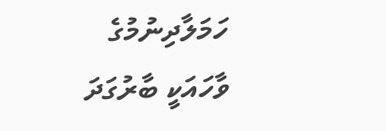ހަމަލާދިނުމުގެ ވާހައަކީ ބާރުގަދަ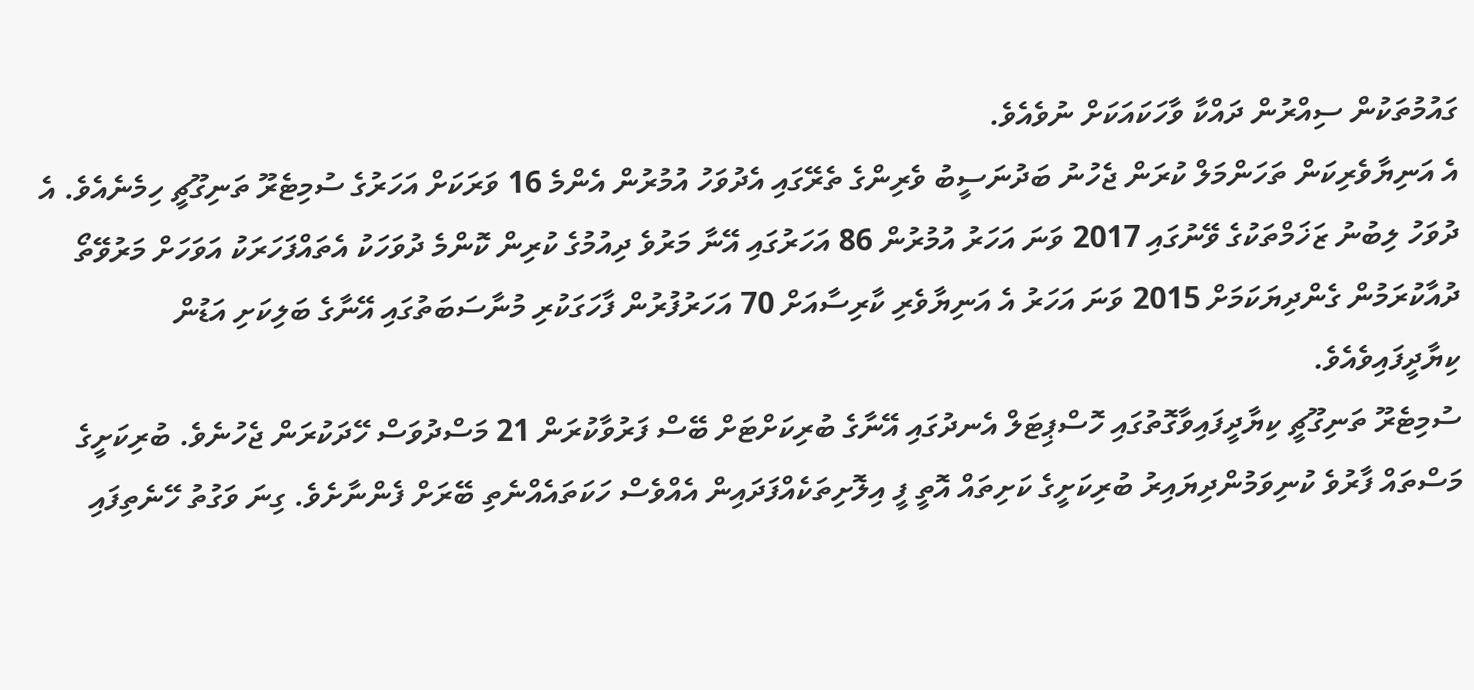ގައުމުތަކުން ސިއްރުން ދައްކާ ވާހަކައަކަށް ނުވެއެވެ.
އެ އަނިޔާވެރިކަން ތަހަންމަލް ކުރަން ޖެހުނު ބަދުނަސީބު ވެރިންގެ ތެރޭގައި އެދުވަހު އުމުރުން އެންމެ 16 ވަރަކަށް އަހަރުގެ ސުމިޓެރޫ ތަނިގޫޗީ ހިމެނެއެވެ. އެ ދުވަހު ލިބުނު ޒަޚަމްތަކުގެ ވޭނުގައި 2017 ވަނަ އަހަރު އުމުރުން 86 އަހަރުގައި އޭނާ މަރުވެ ދިއުމުގެ ކުރިން ކޮންމެ ދުވަހަކު އެތައްފަހަރަކު އަވަހަށް މަރުވޭތޯ ދުއާކުރަމުން ގެންދިޔަކަމަށް 2015 ވަނަ އަހަރު އެ އަނިޔާވެރި ކާރިސާއަށް 70 އަހަރުފުރުން ފާހަގަކުރި މުނާސަބަތުގައި އޭނާގެ ބަލިކަށި އަޑުން ކިޔާދީފައިވެއެވެ.
ސުމިޓެރޫ ތަނިގޫޗީ ކިޔާދީފައިވާގޮތުގައި ހޮސްޕިޓަލް އެނދުގައި އޭނާގެ ބުރިކަށްޓަށް ބޭސް ފަރުވާކުރަން 21 މަސްދުވަސް ހޭދަކުރަން ޖެހުނެވެ. ބުރިކަށީގެ މަސްތައް ފާރުވެ ކުނިވަމުންދިޔައިރު ބުރިކަށީގެ ކަށިތައް އޮތީ ފީ އިލޮށިތަކެއްފަދައިން އެއްވެސް ހަކަތައެއްނެތި ބޭރަށް ފެންނާށެވެ. ގިނަ ވަގުތު ހޭނެތިފައި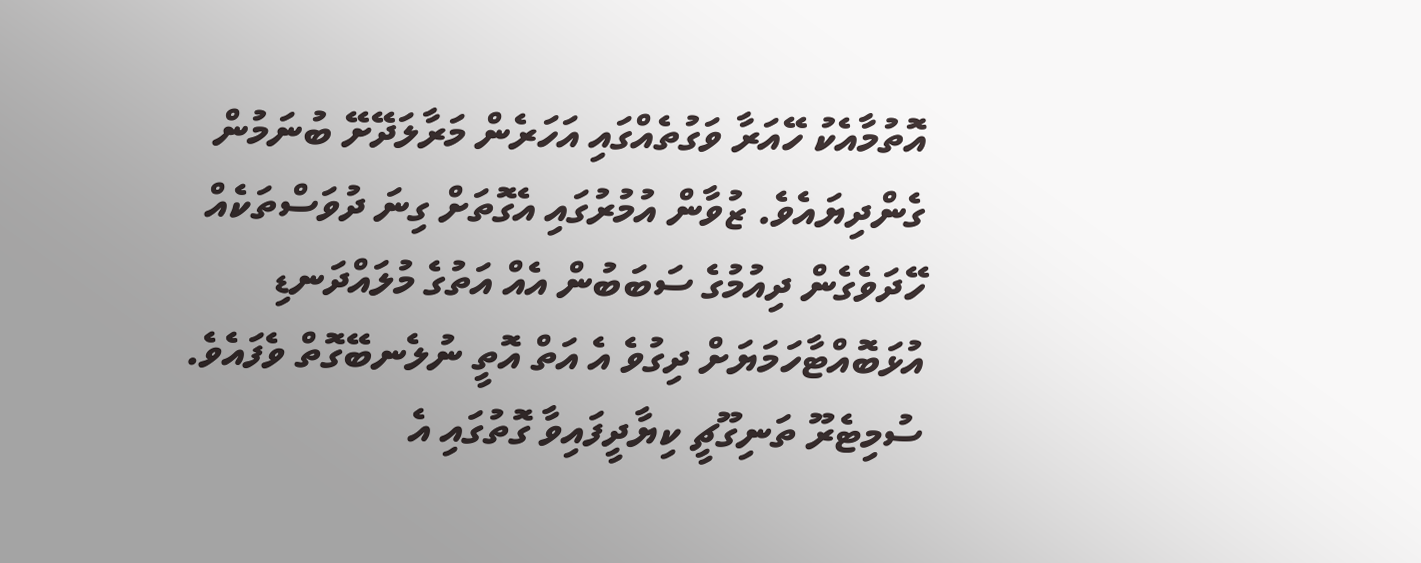އޮތުމާއެކު ހޭއަރާ ވަގުތެއްގައި އަހަރެން މަރާލަދޭށޭ ބުނަމުން ގެންދިޔައެވެ. ޒުވާން އުމުރުގައި އެގޮތަށް ގިނަ ދުވަސްތަކެއް ހޭދަވެގެން ދިއުމުގެ ސަބަބުން އެއް އަތުގެ މުލައްދަނޑި އުޅަބޮއްޓާހަމަޔަށް ދިގުވެ އެ އަތް އޮތީ ނުލެނބޭގޮތް ވެފައެވެ.
ސުމިޓެރޫ ތަނިގޫޗީ ކިޔާދީފައިވާ ގޮތުގައި އެ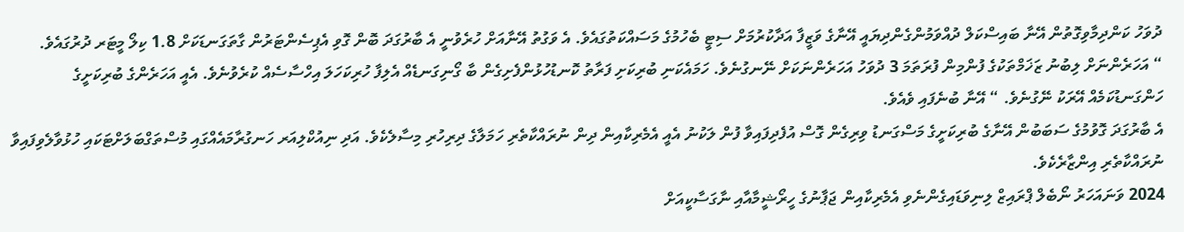ދުވަހު ކަންދިމާވިގޮތުން އޭނާ ބައިސްކަލް ދުއްވަމުންގެންދިޔައީ އޭނާގެ ވަޒީފާ އަދާކުރުމަށް ސިޓީ ބެހުމުގެ މަސައްކަތުގައެވެ. އެ ވަގުތު އޭނާއަށް ހުރެވުނީ އެ ބާރުގަދަ ބޮން ގޮވި އެޕިސެންޓަރުން ގާތަގަނޑަކަށް 1.8 ކިލޯ މީޓަރ ދުރުގައެވެ.
“ އަހަރެންނަށް ލިބުނު ޒަޚަމްތަކުގެ ފުންމިން ފުރަތަމަ 3 ދުވަހު އަހަރެންނަކަށް ނޭނގުނެވެ. ހަމައެކަނި ބުރިކަށި ފަރާތު ކޮނޑުހުޅުންފެށިގެން ބާ ގޯނިގަނޑެއް އެލިފާ ހުރިކަހަލަ އިހްސާސެއް ކުރެވުނެވެ. އެއީ އަހަރެންގެ ބުރިކަށީގެ ހަންގަނޑުކަމެއް އޭރަކު ނޭގުނެވެ. “ އޭނާ ބުނެފައި ވެއެވެ.
އެ ބާރުގަދަ ގޮވުމުގެ ސަބަބުން އޭނާގެ ބުރިކަށީގެ މަސްގަނޑު ވިރިގެން ގޮސް އުފެދިފައިވާ ފުން ލަކުނު އެއީ އެމެރިކާއިން ދިން ނުރައްކާތެރި ހަމަލާގެ ދިރިހުރި މިސާލެކެވެ. އަދި ނިއުކްލިއަރ ހަނގުރާމައެއްގައި މުސްތަގްބަލަށްޓަކައި ހުޅުވާލެވިފައިވާ ނުރައްކާތެރި އިންޒާރެކެވެ.
2024 ވަނައަހަރު ނޯބެލް ޕްރައިޒް ލިނިވަޑައިގެންނެވި އެމެރިކާއިން ޖަޕާނުގެ ހީރޯޝީމާއާއި ނާގަސާކީއަށް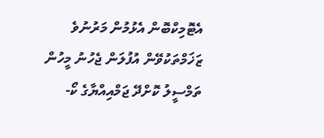އެޓޮމިކްބޮން އެޅުމުން މަރުނުވެ ޒަޚަމްތަކުވޭން އުފުލަން ޖެހުނު މީހުން ތަމްސީލު ކޮށްދޭ ޖަމްއިއްޔާގެ ކޯ-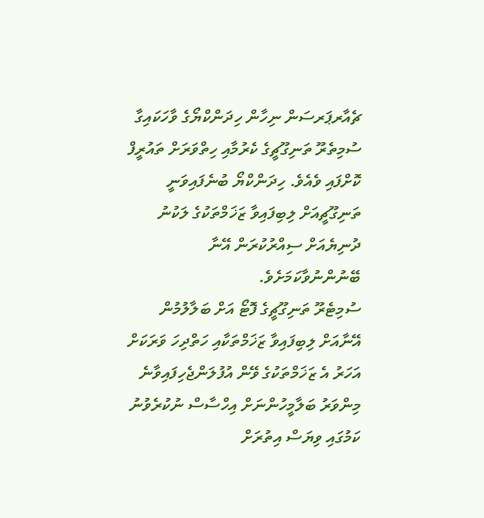ޗެއާރޕަރސަން ނިހާން ހިދަންކްޔޯގެ ވާހަކައިގާ ސުމިތެރޫ ތަނިގޫޗީގެ ކެރުމާއި ހިތްވަރަށް ތައުރީފް ކޮށްފައި ވެއެވެ. ހިދަންކްޔޯ ބުނެފައިވަނީ ތަނިގޫޗީއަށް ލިބިފައިވާ ޒަޚަމްތަކުގެ ލަކުނު ދުނިޔެއަށް ސިއްރުކުރަން އޭނާ ބޭނުންނުވާކަމަށެވެ.
ސުމިޓެރޫ ތަނިގޫޗީގެ ފޮޓޯ އަށް ބަލާލުމުން އޭނާއަށް ލިބިފައިވާ ޒަޚަމްތަކާއި ހަތްދިހަ ވަރަކަށް އަހަރު އެ ޒަޚަމްތަކުގެ ވޭން އުފުލަންޖެހިފައިވާނެ މިންވަރު ބަލާމީހުންނަށް އިހްސާސް ނުކުރެވުނު ކަމުގައި ވިޔަސް އިތުރަށް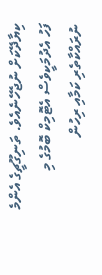ކިޔާދޭކަށް ނުޖެހޭނެއެވެ. ތަނިގޫޗީގެ އެންމެ ފަހު އެދުމަކީވެސް އެޓޮމިކް ބޮމުގެ މި ނުރައްކާތެރި ކަމާއި ރިހުން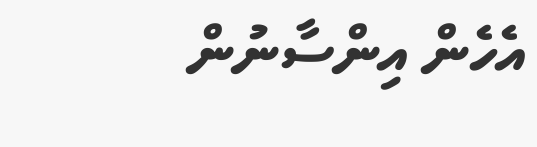އެހެން އިންސާނުން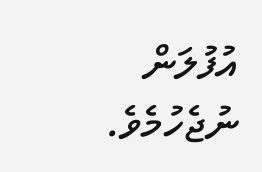އުފުލަން ނުޖެހުމެވެ.